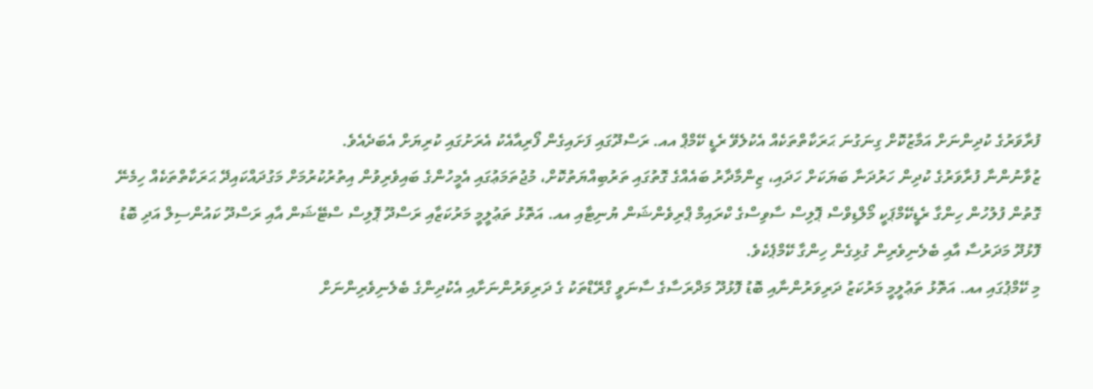ފުރާވަރުގެ ކުދިންނަށް އަމާޒުކޮށް ގިނަގުނަ ޙަރަކާތްތަކެއް އެކުލެވޭ ރެޑީ ކޭމްޕް އއ. ރަސްދޫގައި ފަށައިގެން ފޯރިއާއެކު އެރަށުގައި ކުރިޔަށް އެބަދެއެވެ.
ޒުވާނުންނާ ފުރާވަރުގެ ކުދިން ހަރުދަނާ ބަޔަކަށް ހަދައި، ޒިންމާދާރު ބައެއްގެ ގޮތުގައި ތަރުބިއްޔަތުކޮށް، މުޖުތަމަޢުގައި އެމީހުންގެ ބައިވެރިވުން އިތުރުކުރުމަށް މަގުދައްކައިދޭ ޙަރަކާތްތަކެއް ހިމެނޭ ގޮތުން ފުލުހުން ހިންގާ ރެޑީކޭމްޕަކީ މޯލްޑިވްސް ޕޮލިސް ސާވިސްގެ ކްރައިމް ޕްރިވެންޝަން ޔުނިޓާއި އއ. އަތޮޅު ތަޢުލީމީ މަރުކަޒާއި ރަސްދޫ ޕޮލިސް ސްޓޭޝަން އާއި ރަސްދޫ ކައުންސިލް އަދި ބޮޑު ފޮޅުދޫ މަދަރުސާ އާއި ބެލެނިވެރިން ގުޅިގެން ހިންގާ ކޭމްޕެކެވެ.
މި ކޭމްޕުގައި އއ. އަތޮޅު ތަޢުލީމީ މަރުކަޒު ދަރިވަރުންނާއި ބޮޑު ފޮޅުދޫ މަދްރަސާގެ ސާނަވީ ގްރޭޑްތަކު ގެ ދަރިވަރުންނަށާއި އެކުދިންގެ ބެލެނިވެރިންނަށް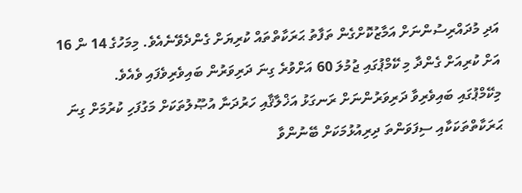އަދި މުދައްރިސުންނަށް އަމާޒުކޮށްގެން ތަފާތު ޙަރަކާތްތައް ކުރިޔަށް ގެންދެވޭނެއެވެ. މިމަހުގެ 14 ން 16 އަށް ކުރިއަށް ގެންދާ މި ކޭމްޕުގައި ޖުމުލަ 60 އަށްވުރެ ގިނަ ދަރިވަރުން ބައިވެރިވެފައި ވެއެވެ.
މިކޭމްޕުގައި ބައިވެރިވާ ދަރިވަރުންނަށް ރަނގަޅު އަޚްލާޤާއި ހަރުދަނާ އުޞޫލުތަކަށް މަގުފަހި ކުރުމަށް ގިނަ ޙަރަކާތްތަކަކާއި ސިފަވަންތަ ދިރިއުޅުމަކަށް ބޭނުންވާ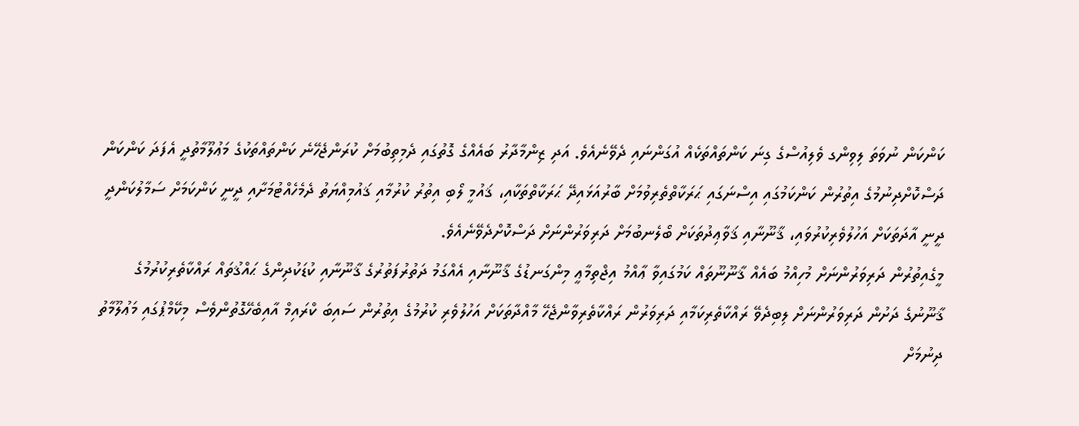ކަންކަން ނުވަތަ ލިވިންގ ވެލިއުސްގެ ގިނަ ކަންތައްތަކެއް އުގަންނައި ދެވޭނެއެވެ. އަދި ޒިންމާދާރު ބައެއްގެ ގޮތުގައި ދެމިތިބުމަށް ކުރަންޖެހޭނެ ކަންތައްތަކުގެ މަޢުލޫމާތުދީ އެފަދަ ކަންކަން ދަސްކޮށްދިނުމުގެ އިތުރުން ކަންކަމުގައި އިސްނަގައި ޙަރަކާތްތެރިވުމަށް ބާރުއަޅައިދޭ ޙަރަކާތްތަކާއި، ޤައުމީ ލޯބި އިތުރު ކުރުމާއި ޤައުމިއްޔަތު ދެމެހެއްޓުމަށާއި ދީނީ ކަންކަމަށް ސަމާލުކަންދީ ދީނީ އާދަތަކަށް އަހުލުވެރިކުރުވައި، ޤާނޫނާއި ޤަވާޢިދުތަކަށް ބޯލެނބުމަށް ދަރިވަރުންނަށް ދަސްކޮށްދެވޭނެއެވެ.
މީގެއިތުރުން ދަރިވަރުންނަށް މުހިއްމު ބައެއް ޤާނޫނޫތައް ކަމުގައިވާ ޢާއްމު އިޖްތިމާޢީ މިންގަނޑުގެ ޤާނޫނާއި އެއްގަމު ދަތުރުފަތުރުގެ ޤާނޫނާއި ކުޑަކުދިންގެ ޙައްޤުތައް ރައްކާތެރިކުރުމުގެ ޤާނޫނުގެ ދަށުން ދަރިވަރުންނަށް ލިބިދެވޭ ރައްކާތެރިކަމާއި ދަރިވަރުން ރައްކާތެރިވާންޖެހޭ މާއްދާތަކަށް އަހުލުވެރި ކުރުމުގެ އިތުރުން ސައިބަ ކްރައިމް އާއިބެހޭގޮތުންވެސް މިކޭމްޕުގައި މަޢުލޫމާތު ދިނުމަށް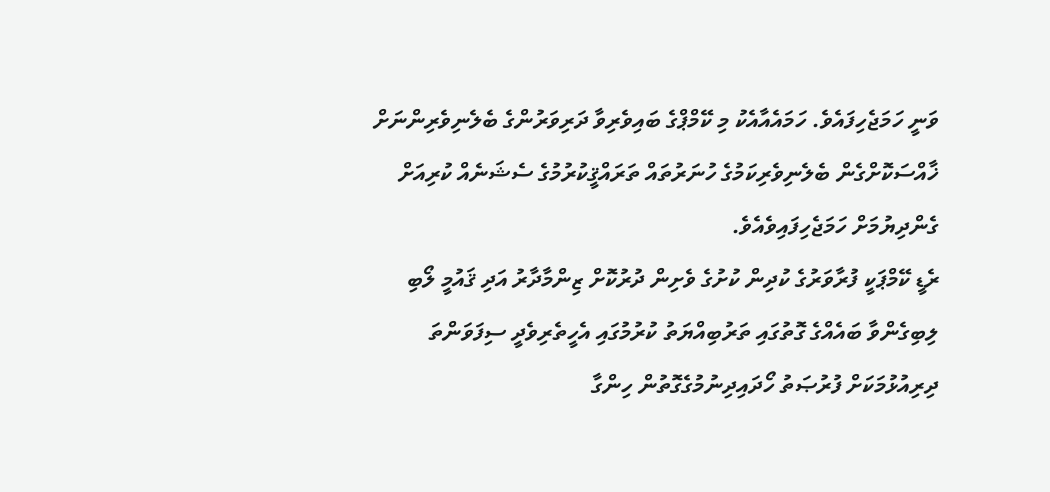ވަނީ ހަމަޖެހިފައެވެ. ހަމައެއާއެކު މި ކޭމްޕްގެ ބައިވެރިވާ ދަރިވަރުންގެ ބެލެނިވެރިންނަށް ޚާއްސަކޮށްގެން ބެލެނިވެރިކަމުގެ ހުނަރުތައް ތަރައްޤީކުރުމުގެ ސެޝަނެއް ކުރިއަށް ގެންދިޔުމަށް ހަމަޖެހިފައިވެއެވެ.
ރެޑީ ކޭމްޕަކީ ފުރާވަރުގެ ކުދިން ކުށުގެ ވެށިން ދުރުކޮށް ޒިންމާދާރު އަދި ޤައުމީ ލޯބި ލިބިގެންވާ ބައެއްގެ ގޮތުގައި ތަރުބިއްޔަތު ކުރުމުގައި އެހީތެރިވެދީ ސިފަވަންތަ ދިރިއުޅުމަކަށް ފުރުޞަތު ހޯދައިދިނުމުގެގޮތުން ހިންގާ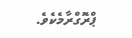ޕްރޮގްރާމެކެވެ.